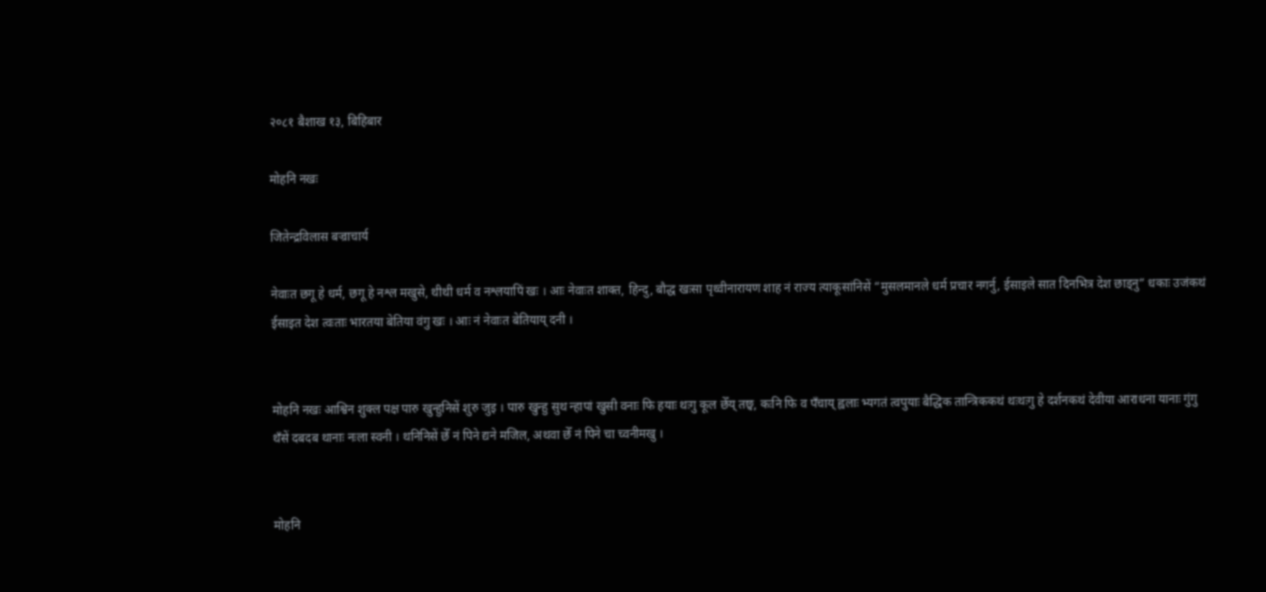२०८१ बैशाख १३, बिहिबार

मोहनि नखः

जितेन्द्रविलास बज्राचार्य

नेवाःत छगू हे धर्म, छगू हे नश्ल मखुसे, थीथी धर्म व नश्लयापिं खः । आः नेवाःत शाक्त, हिन्दु, बौद्ध खःसा पृथ्वीनारायण शाह नं राज्य त्याकूसांनिसें “मुसलमानले धर्म प्रचार नगर्नु, ईसाइले सात दिनभित्र देश छाड्नु” धकाः उजंकथं ईसाइत देश त्वःताः भारतया बेतिया वंगु खः । आः नं नेवाःत बेतियाय् दनी ।


मोहनि नखः आश्विन शुक्ल पक्ष पारु खुन्हुनिसें शुरु जुइ । पारु खुन्हु सुथ न्हापां खुसी वनाः फि हयाः थःगु कूल छेँय् तछ्व, कःनि फि व पँचाय् ह्वलाः भ्यगतं त्वपुयाः बैद्धिक तान्त्रिककथं थःथःगु हे दर्शनकथं देवीया आराधना यानाः गुंगु थँसें दबदब थानाः नःला स्वनी । थनिनिसें छेँ नं पिने द्यने मजिल, अथवा छेँ नं पिने चा च्वनीमखु ।


मोहनि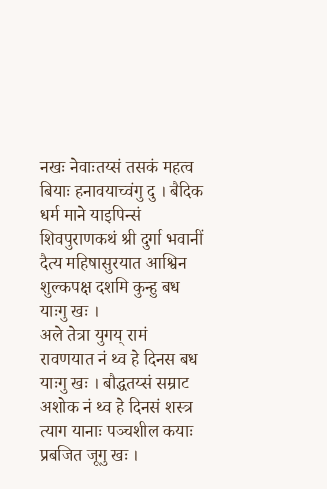नखः नेवाःतय्सं तसकं महत्व बियाः हनावयाच्वंगु दु । बैदिक धर्म माने याइपिन्सं शिवपुराणकथं श्री दुर्गा भवानीं दैत्य महिषासुरयात आश्विन शुल्कपक्ष दशमि कुन्हु बध याःगु खः ।
अले तेत्रा युगय् रामं रावणयात नं थ्व हे दिनस बध याःगु खः । बौद्धतय्सं सम्राट अशोक नं थ्व हे दिनसं शस्त्र त्याग यानाः पञ्चशील कयाः प्रबजित जूगु खः ।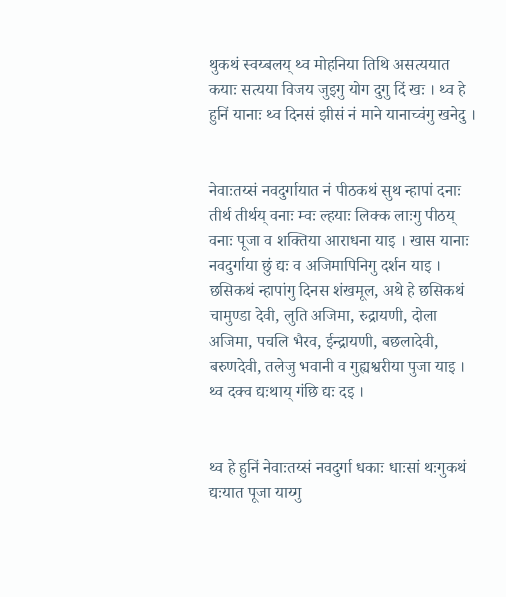थुकथं स्वय्बलय् थ्व मोहनिया तिथि असत्ययात कयाः सत्यया विजय जुइगु योग दुगु दिं खः । थ्व हे हुनिं यानाः थ्व दिनसं झीसं नं माने यानाच्वंगु खनेदु ।


नेवाःतय्सं नवदुर्गायात नं पीठकथं सुथ न्हापां दनाः तीर्थ तीर्थय् वनाः म्वः ल्हयाः लिक्क लाःगु पीठय् वनाः पूजा व शक्तिया आराधना याइ । खास यानाः नवदुर्गाया छुं द्यः व अजिमापिनिगु दर्शन याइ । छसिकथं न्हापांगु दिनस शंखमूल, अथे हे छसिकथं चामुण्डा देवी, लुति अजिमा, रुद्रायणी, दोला अजिमा, पचलि भैरव, ईन्द्रायणी, बछलादेवी, बरुणदेवी, तलेजु भवानी व गुह्यश्वरीया पुजा याइ । थ्व दक्व द्यःथाय् गंछि द्यः दइ ।


थ्व हे हुनिं नेवाःतय्सं नवदुर्गा धकाः धाःसां थःगुकथं द्यःयात पूजा याय्गु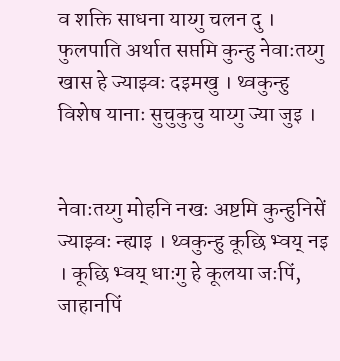व शक्ति साधना याय्गु चलन दु । फुलपाति अर्थात सप्तमि कुन्हु नेवाःतय्गु खास हे ज्याझ्वः दइमखु । थ्वकुन्हु विशेष यानाः सुचुकुचु याय्गु ज्या जुइ ।


नेवाःतय्गु मोहनि नखः अष्टमि कुन्हुनिसें ज्याझ्वः न्ह्याइ । थ्वकुन्हु कूछि भ्वय् नइ । कूछि भ्वय् धाःगु हे कूलया जःपिं, जाहानपिं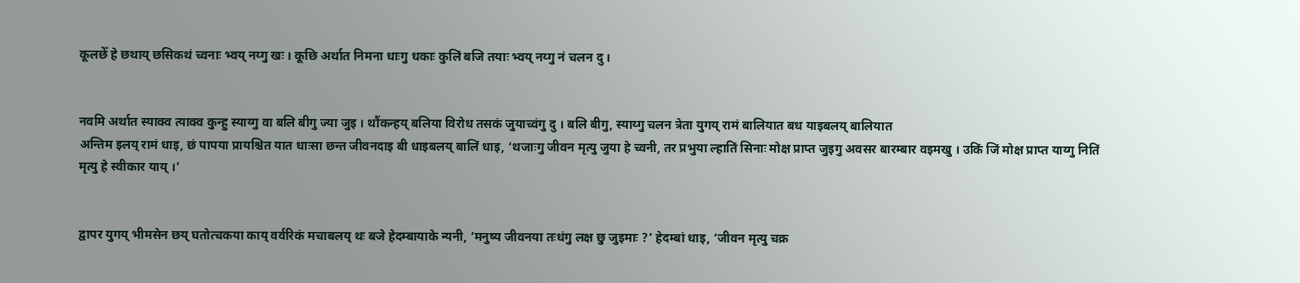कूलछेँ हे छथाय् छसिकथं च्वनाः भ्वय् नय्गु खः । कूछि अर्थात निमना धाःगु धकाः कुलिं बजि तयाः भ्वय् नय्गु नं चलन दु ।


नवमि अर्थात स्याक्व त्याक्व कुन्हु स्याय्गु वा बलि बीगु ज्या जुइ । थौंकन्हय् बलिया विरोध तसकं जुयाच्वंगु दु । बलि बीगु, स्याय्गु चलन त्रेता युगय् रामं बालियात बध याइबलय् बालियात
अन्तिम इलय् रामं धाइ, छं पापया प्रायश्चित यात धाःसा छन्त जीवनदाइ बी धाइबलय् बालिं धाइ, ‘थजाःगु जीवन मृत्यु जुया हे च्वनी, तर प्रभुया ल्हातिं सिनाः मोक्ष प्राप्त जुइगु अवसर बारम्बार वइमखु । उकिं जिं मोक्ष प्राप्त याय्गु नितिं मृत्यु हे स्वीकार याय् ।’


द्वापर युगय् भीमसेन छय् घतोत्चकया काय् वर्वरिकं मचाबलय् थः बजे हेदम्बायाके न्यनी, ‘मनुष्य जीवनया तःधंगु लक्ष छु जुइमाः ?’ हेदम्बां धाइ, ‘जीवन मृत्यु चक्र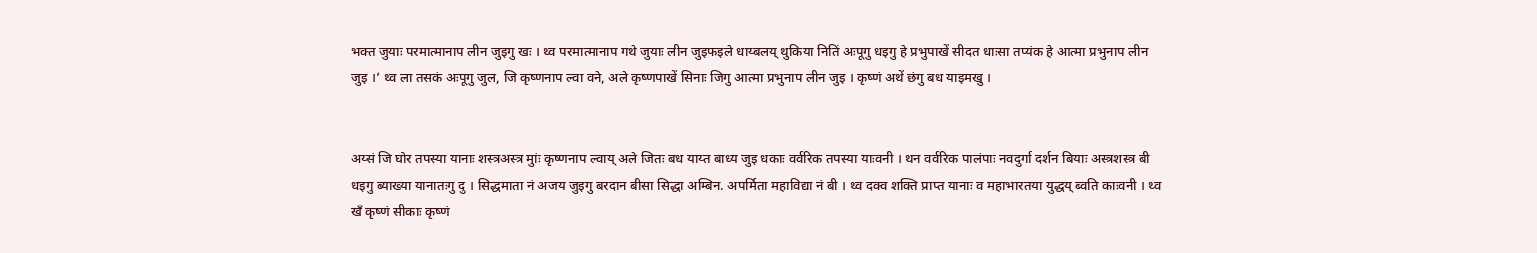भक्त जुयाः परमात्मानाप लीन जुइगु खः । थ्व परमात्मानाप गथे जुयाः लीन जुइफइले धाय्बलय् थुकिया नितिं अःपूगु धइगु हे प्रभुपाखें सीदत धाःसा तप्यंक हे आत्मा प्रभुनाप लीन जुइ ।’ थ्व ला तसकं अःपूगु जुल, जि कृष्णनाप ल्वा वने, अले कृष्णपाखें सिनाः जिगु आत्मा प्रभुनाप लीन जुइ । कृष्णं अथें छंगु बध याइमखु ।


अय्सं जि घोर तपस्या यानाः शस्त्रअस्त्र मुांः कृष्णनाप ल्वाय् अले जितः बध याय्त बाध्य जुइ धकाः वर्वरिक तपस्या याःवनी । थन वर्वरिक पालंपाः नवदुर्गा दर्शन बियाः अस्त्रशस्त्र बी धइगु ब्याख्या यानातःगु दु । सिद्धमाता नं अजय जुइगु बरदान बीसा सिद्धा अम्बिन. अपर्मिता महाविद्या नं बी । थ्व दक्व शक्ति प्राप्त यानाः व महाभारतया युद्धय् ब्वति काःवनी । थ्व खँ कृष्णं सीकाः कृष्णं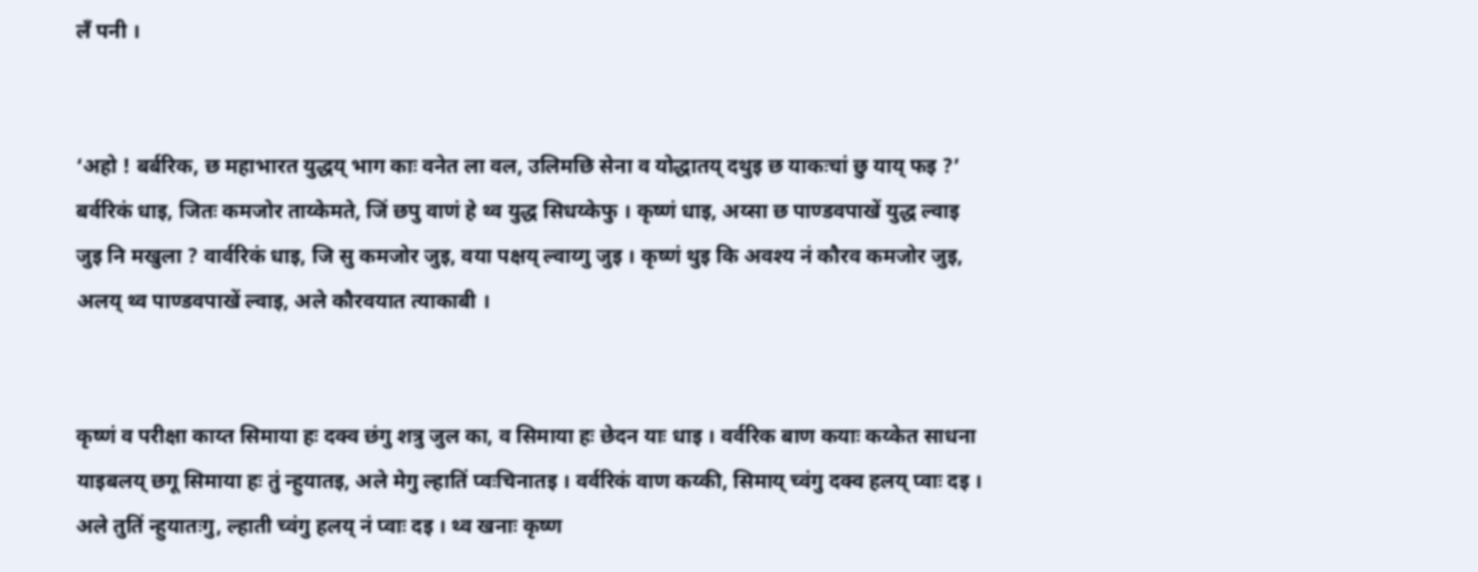लँ पनी ।


‘अहो ! बर्बरिक, छ महाभारत युद्धय् भाग काः वनेत ला वल, उलिमछि सेना व योद्धातय् दथुइ छ याकःचां छु याय् फइ ?’ बर्वरिकं धाइ, जितः कमजोर ताय्केमते, जिं छपु वाणं हे थ्व युद्ध सिधय्केफु । कृष्णं धाइ, अय्सा छ पाण्डवपाखें युद्ध ल्वाइ जुइ नि मखुला ? वार्वरिकं धाइ, जि सु कमजोर जुइ, वया पक्षय् ल्वाय्गु जुइ । कृष्णं थुइ कि अवश्य नं कौरव कमजोर जुइ, अलय् थ्व पाण्डवपाखें ल्वाइ, अले कौरवयात त्याकाबी ।


कृष्णं व परीक्षा काय्त सिमाया हः दक्व छंगु शत्रु जुल का, व सिमाया हः छेदन याः धाइ । वर्वरिक बाण कयाः कय्केत साधना याइबलय् छगू सिमाया हः तुं न्हुयातइ, अले मेगु ल्हातिं प्वःचिनातइ । वर्वरिकं वाण कय्की, सिमाय् च्वंगु दक्व हलय् प्वाः दइ । अले तुतिं न्हुयातःगु, ल्हाती च्वंगु हलय् नं प्वाः दइ । थ्व खनाः कृष्ण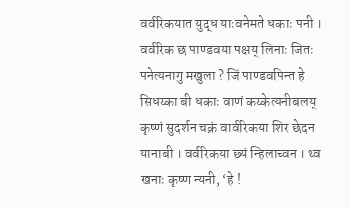वर्वरिकयात युद्ध याःवनेमते धकाः पनी । वर्वरिक छ पाण्डवया पक्षय् लिनाः जितः पनेत्यनागु मखुला ? जिं पाण्डवपिन्त हे सिधय्का बी धकाः वाणं कय्केत्यनीबलय् कृष्णं सुदर्शन चक्रं वार्वरिकया शिर छेदन यानाबी । वर्वरिकया छ्यं न्हिलाच्वन । थ्व खनाः कृष्ण न्यनी, ‘हे !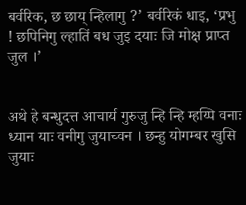बर्वरिक, छ छाय् न्हिलागु ?’ बर्वरिकं धाइ, ‘प्रभु ! छपिनिगु ल्हातिं बध जुइ दयाः जि मोक्ष प्राप्त जुल ।’


अथे हे बन्धुदत्त आचार्य गुरुजु न्हि न्हि म्हय्पि वनाः ध्यान याः वनीगु जुयाच्वन । छन्हु योगम्बर खुसि जुयाः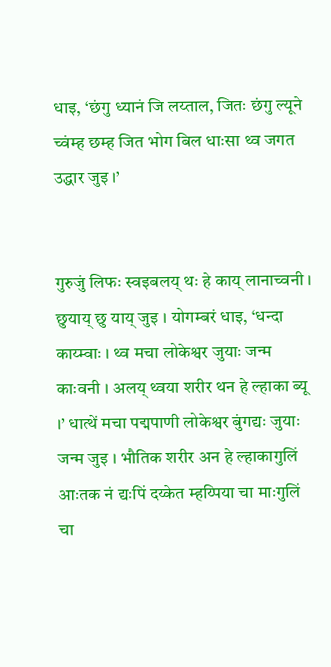धाइ, ‘छंगु ध्यानं जि लय्ताल, जितः छंगु ल्यूने च्वंम्ह छम्ह जित भोग बिल धाःसा थ्व जगत उद्धार जुइ ।’


गुरुजुं लिफः स्वइबलय् थः हे काय् लानाच्वनी । छुयाय् छु याय् जुइ । योगम्बरं धाइ, ‘धन्दा काय्म्वाः । थ्व मचा लोकेश्वर जुयाः जन्म काःवनी । अलय् थ्वया शरीर थन हे ल्हाका ब्यू ।’ धात्थें मचा पद्मपाणी लोकेश्वर बुंगद्यः जुयाः जन्म जुइ । भौतिक शरीर अन हे ल्हाकागुलिं आःतक नं द्यःपिं दय्केत म्हय्पिया चा माःगुलिं चा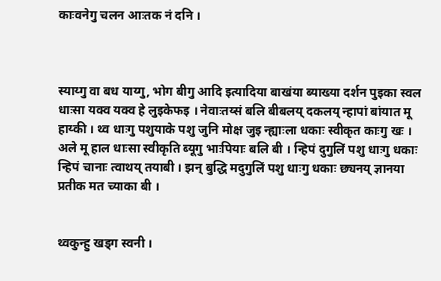काःवनेगु चलन आःतक नं दनि ।



स्याय्गु वा बध याय्गु, भोग बीगु आदि इत्यादिया बाखंया ब्याख्या दर्शन पुइका स्वल धाःसा यक्व यक्व हे लुइकेफइ । नेवाःतय्सं बलि बीबलय् दकलय् न्हापां बांयात मू हाय्की । थ्व धाःगु पशुयाके पशु जुनि मोक्ष जुइ न्ह्याःला धकाः स्वीकृत काःगु खः । अले मू हाल धाःसा स्वीकृति ब्यूगु भाःपियाः बलि बी । न्हिपं दुगुलिं पशु धाःगु धकाः न्हिपं चानाः त्वाथय् तयाबी । झन् बुद्धि मदुगुलिं पशु धाःगु धकाः छ्यनय् ज्ञानया प्रतीक मत च्याका बी ।


थ्वकुन्हु खड्ग स्वनी ।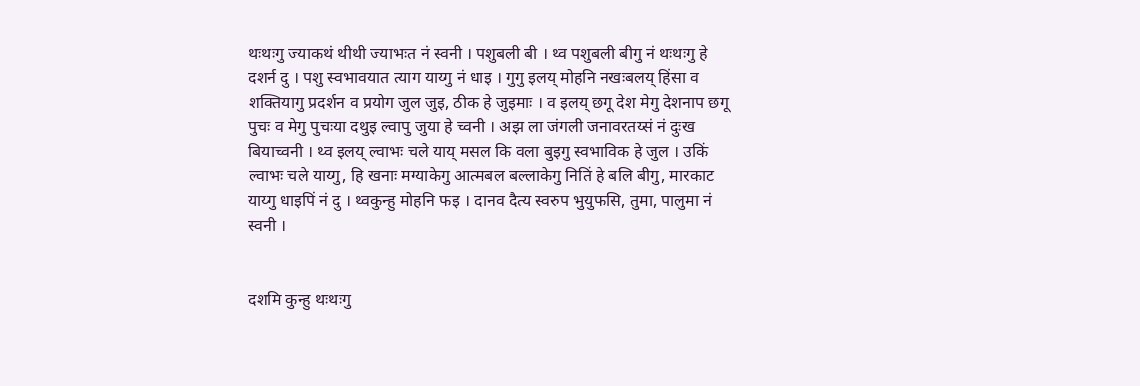थःथःगु ज्याकथं थीथी ज्याभःत नं स्वनी । पशुबली बी । थ्व पशुबली बीगु नं थःथःगु हे दशर्न दु । पशु स्वभावयात त्याग याय्गु नं धाइ । गुगु इलय् मोहनि नखःबलय् हिंसा व शक्तियागु प्रदर्शन व प्रयोग जुल जुइ, ठीक हे जुइमाः । व इलय् छगू देश मेगु देशनाप छगू पुचः व मेगु पुचःया दथुइ ल्वापु जुया हे च्वनी । अझ ला जंगली जनावरतय्सं नं दुःख बियाच्वनी । थ्व इलय् ल्वाभः चले याय् मसल कि वला बुइगु स्वभाविक हे जुल । उकिं ल्वाभः चले याय्गु, हि खनाः मग्याकेगु आत्मबल बल्लाकेगु नितिं हे बलि बीगु, मारकाट याय्गु धाइपिं नं दु । थ्वकुन्हु मोहनि फइ । दानव दैत्य स्वरुप भुयुफसि, तुमा, पालुमा नं स्वनी ।


दशमि कुन्हु थःथःगु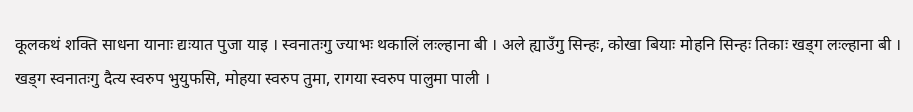कूलकथं शक्ति साधना यानाः द्यःयात पुजा याइ । स्वनातःगु ज्याभः थकालिं लःल्हाना बी । अले ह्याउँगु सिन्हः, कोखा बियाः मोहनि सिन्हः तिकाः खड्ग लःल्हाना बी । खड्ग स्वनातःगु दैत्य स्वरुप भुयुफसि, मोहया स्वरुप तुमा, रागया स्वरुप पालुमा पाली ।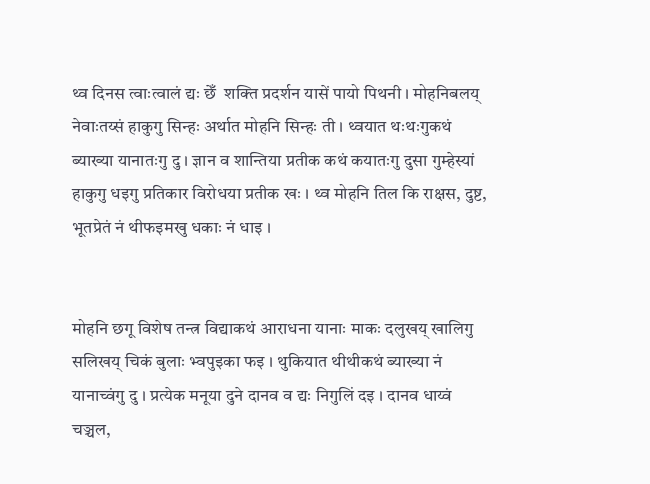थ्व दिनस त्वाःत्वालं द्यः छेँ  शक्ति प्रदर्शन यासें पायो पिथनी । मोहनिबलय् नेवाःतय्सं हाकुगु सिन्हः अर्थात मोहनि सिन्हः ती । थ्वयात थःथःगुकथं ब्याख्या यानातःगु दु । ज्ञान व शान्तिया प्रतीक कथं कयातःगु दुसा गुम्हेस्यां हाकुगु धइगु प्रतिकार विरोधया प्रतीक खः । थ्व मोहनि तिल कि राक्षस, दुष्ट, भूतप्रेतं नं थीफइमखु धकाः नं धाइ ।


मोहनि छगू विशेष तन्त्र विद्याकथं आराधना यानाः माकः दलुखय् खालिगु सलिखय् चिकं बुलाः भ्वपुइका फइ । थुकियात थीथीकथं ब्याख्या नं यानाच्वंगु दु । प्रत्येक मनूया दुने दानव व द्यः निगुलिं दइ । दानव धाय्वं चञ्चल,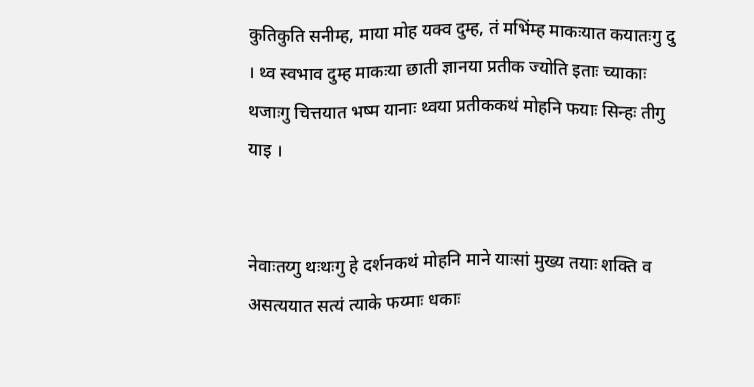कुतिकुति सनीम्ह, माया मोह यक्व दुम्ह, तं मभिंम्ह माकःयात कयातःगु दु । थ्व स्वभाव दुम्ह माकःया छाती ज्ञानया प्रतीक ज्योति इताः च्याकाः थजाःगु चित्तयात भष्म यानाः थ्वया प्रतीककथं मोहनि फयाः सिन्हः तीगु याइ ।


नेवाःतय्गु थःथःगु हे दर्शनकथं मोहनि माने याःसां मुख्य तयाः शक्ति व असत्ययात सत्यं त्याके फय्माः धकाः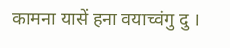कामना यासें हना वयाच्वंगु दु ।